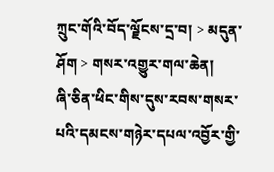ཀྲུང་གོའི་བོད་ལྗོངས་དྲ་བ། > མདུན་ཤོག > གསར་འགྱུར་གལ་ཆེན།
ཞི་ཅིན་ཕིང་གིས་དུས་རབས་གསར་པའི་དམངས་གཉེར་དཔལ་འབྱོར་གྱི་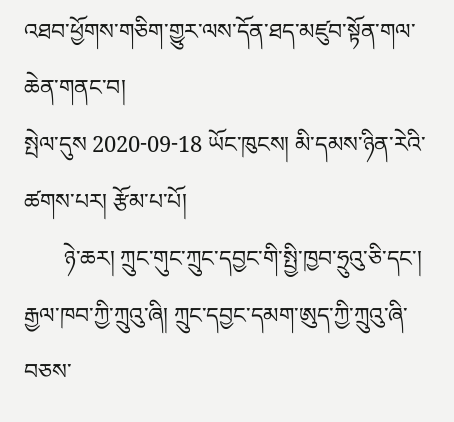འཐབ་ཕྱོགས་གཅིག་གྱུར་ལས་དོན་ཐད་མཛུབ་སྟོན་གལ་ཆེན་གནང་བ།
སྤེལ་དུས 2020-09-18 ཡོང་ཁུངས། མི་དམས་ཉིན་རེའི་ཚགས་པར། རྩོམ་པ་པོ།
       ཉེ་ཆར། ཀྲུང་གུང་ཀྲུང་དབྱང་གི་སྤྱི་ཁྱབ་ཧྲུའུ་ཅི་དང་། རྒྱལ་ཁབ་ཀྱི་ཀྲུའུ་ཞི། ཀྲུང་དབྱང་དམག་ཨུད་ཀྱི་ཀྲུའུ་ཞི་བཅས་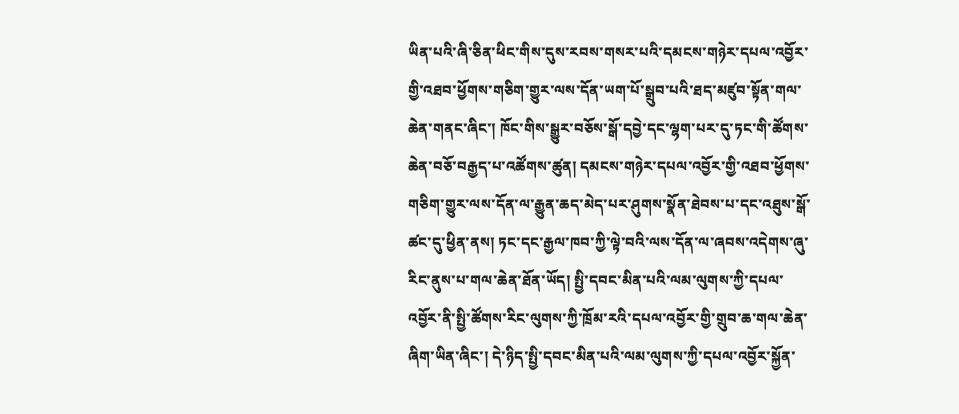ཡིན་པའི་ཞི་ཅིན་ཕིང་གིས་དུས་རབས་གསར་པའི་དམངས་གཉེར་དཔལ་འབྱོར་གྱི་འཐབ་ཕྱོགས་གཅིག་གྱུར་ལས་དོན་ཡག་པོ་སྒྲུབ་པའི་ཐད་མཛུབ་སྟོན་གལ་ཆེན་གནང་ཞིང་། ཁོང་གིས་སྒྱུར་བཅོས་སྒོ་དབྱེ་དང་ལྷག་པར་དུ་ཏང་གི་ཚོགས་ཆེན་བཅོ་བརྒྱད་པ་འཚོགས་ཚུན། དམངས་གཉེར་དཔལ་འབྱོར་གྱི་འཐབ་ཕྱོགས་གཅིག་གྱུར་ལས་དོན་ལ་རྒྱུན་ཆད་མེད་པར་ཤུགས་སྣོན་ཐེབས་པ་དང་འཐུས་སྒོ་ཚང་དུ་ཕྱིན་ནས། ཏང་དང་རྒྱལ་ཁབ་ཀྱི་ལྟེ་བའི་ལས་དོན་ལ་ཞབས་འདེགས་ཞུ་རིང་ནུས་པ་གལ་ཆེན་ཐོན་ཡོད། སྤྱི་དབང་མིན་པའི་ལམ་ལུགས་ཀྱི་དཔལ་འབྱོར་ནི་སྤྱི་ཚོགས་རིང་ལུགས་ཀྱི་ཁྲོམ་རའི་དཔལ་འབྱོར་གྱི་གྲུབ་ཆ་གལ་ཆེན་ཞིག་ཡིན་ཞིང་། དེ་ཉིད་སྤྱི་དབང་མིན་པའི་ལམ་ལུགས་ཀྱི་དཔལ་འབྱོར་སྐྱོན་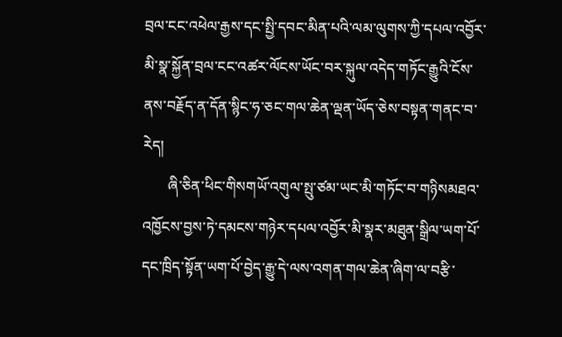བྲལ་ངང་འཕེལ་རྒྱས་དང་སྤྱི་དབང་མིན་པའི་ལམ་ལུགས་ཀྱི་དཔལ་འབྱོར་མི་སྣ་སྐྱོན་བྲལ་ངང་འཚར་ལོངས་ཡོང་བར་སྐུལ་འདེད་གཏོང་རྒྱུའི་ངོས་ནས་བརྗོད་ན་དོན་སྙིང་ཧ་ཅང་གལ་ཆེན་ལྡན་ཡོད་ཅེས་བསྟན་གནང་བ་རེད།
       ཞི་ཅིན་ཕིང་གིསགཡོ་འགུལ་སྤུ་ཙམ་ཡང་མི་གཏོང་བ་གཉིསམཐའ་འཁྱོངས་བྱས་ཏེ་དམངས་གཉེར་དཔལ་འབྱོར་མི་སྣར་མཐུན་སྒྲིལ་ཡག་པོ་དང་ཁྲིད་སྟོན་ཡག་པོ་བྱེད་རྒྱུ་དེ་ལས་འགན་གལ་ཆེན་ཞིག་ལ་བརྩི་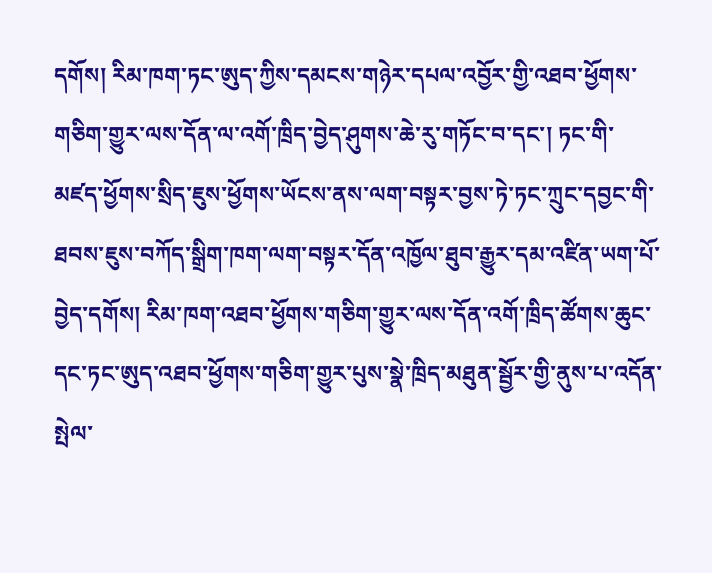དགོས། རིམ་ཁག་ཏང་ཨུད་ཀྱིས་དམངས་གཉེར་དཔལ་འབྱོར་གྱི་འཐབ་ཕྱོགས་གཅིག་གྱུར་ལས་དོན་ལ་འགོ་ཁྲིད་བྱེད་ཤུགས་ཆེ་རུ་གཏོང་བ་དང་། ཏང་གི་མཛད་ཕྱོགས་སྲིད་ཇུས་ཕྱོགས་ཡོངས་ནས་ལག་བསྟར་བྱས་ཏེ་ཏང་ཀྲུང་དབྱང་གི་ཐབས་ཇུས་བཀོད་སྒྲིག་ཁག་ལག་བསྟར་དོན་འཁྱོལ་ཐུབ་རྒྱུར་དམ་འཛིན་ཡག་པོ་བྱེད་དགོས། རིམ་ཁག་འཐབ་ཕྱོགས་གཅིག་གྱུར་ལས་དོན་འགོ་ཁྲིད་ཚོགས་ཆུང་དང་ཏང་ཨུད་འཐབ་ཕྱོགས་གཅིག་གྱུར་པུས་སྣེ་ཁྲིད་མཐུན་སྦྱོར་གྱི་ནུས་པ་འདོན་སྤེལ་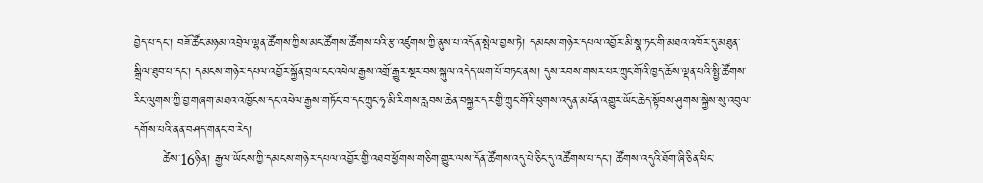བྱེད་པ་དང་། བཟོ་ཚོང་མཉམ་འབྲེལ་ལྷན་ཚོགས་ཀྱིས་མང་ཚོགས་ཚོགས་པའི་རྩ་འཛུགས་ཀྱི་ནུས་པ་འདོན་སྤེལ་བྱས་ཏེ། དམངས་གཉེར་དཔལ་འབྱོར་མི་སྣ་ཏང་གི་མཐའ་འཁོར་དུ་མཐུན་སྒྲིལ་ཐུབ་པ་དང་། དམངས་གཉེར་དཔལ་འབྱོར་སྐྱོན་བྲལ་ངང་འཕེལ་རྒྱས་འགྲོ་རྒྱུར་སྔར་བས་སྐུལ་འདེད་ཡག་པོ་བཏང་ནས། དུས་རབས་གསར་པར་ཀྲུང་གོའི་ཁྱད་ཆོས་ལྡན་པའི་སྤྱི་ཚོགས་རིང་ལུགས་ཀྱི་བྱ་གཞག་མཐའ་འཁྱོངས་དང་འཕེལ་རྒྱས་གཏོང་བ་དང་ཀྲུང་ཧྭ་མི་རིགས་རླབས་ཆེན་བསྐྱར་དར་གྱི་ཀྲུང་གོའི་ཕུགས་འདུན་མངོན་འགྱུར་ཡོང་ཆེད་སྟོབས་ཤུགས་སྐྱེས་སུ་འབུལ་དགོས་པའི་ནན་བཤད་གནང་བ་རེད།
       ཚེས་16ཉིན། རྒྱལ་ཡོངས་ཀྱི་དམངས་གཉེར་དཔལ་འབྱོར་གྱི་འཐབ་ཕྱོགས་གཅིག་གྱུར་ལས་དོན་ཚོགས་འདུ་པེ་ཅིང་དུ་འཚོགས་པ་དང་། ཚོགས་འདུའི་ཐོག་ཞི་ཅིན་ཕིང་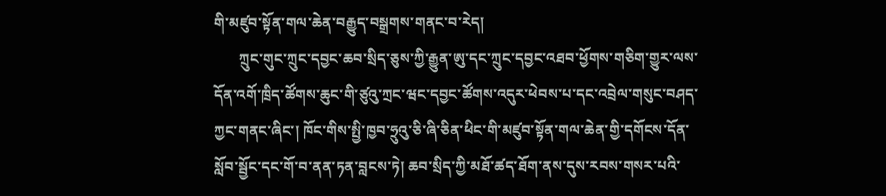གི་མཛུབ་སྟོན་གལ་ཆེན་བརྒྱུད་བསྒྲགས་གནང་བ་རེད།
       ཀྲུང་གུང་ཀྲུང་དབྱང་ཆབ་སྲིད་ཅུས་ཀྱི་རྒྱུན་ཨུ་དང་ཀྲུང་དབྱང་འཐབ་ཕྱོགས་གཅིག་གྱུར་ལས་དོན་འགོ་ཁྲིད་ཚོགས་ཆུང་གི་ཙུའུ་ཀྲང་ཝང་དབྱང་ཚོགས་འདུར་ཕེབས་པ་དང་འབྲེལ་གསུང་བཤད་ཀྱང་གནང་ཞིང་། ཁོང་གིས་སྤྱི་ཁྱབ་ཧྲུའུ་ཅི་ཞི་ཅིན་ཕིང་གི་མཛུབ་སྟོན་གལ་ཆེན་གྱི་དགོངས་དོན་སློབ་སྦྱོང་དང་གོ་བ་ནན་ཏན་བླངས་ཏེ། ཆབ་སྲིད་ཀྱི་མཐོ་ཚད་ཐོག་ནས་དུས་རབས་གསར་པའི་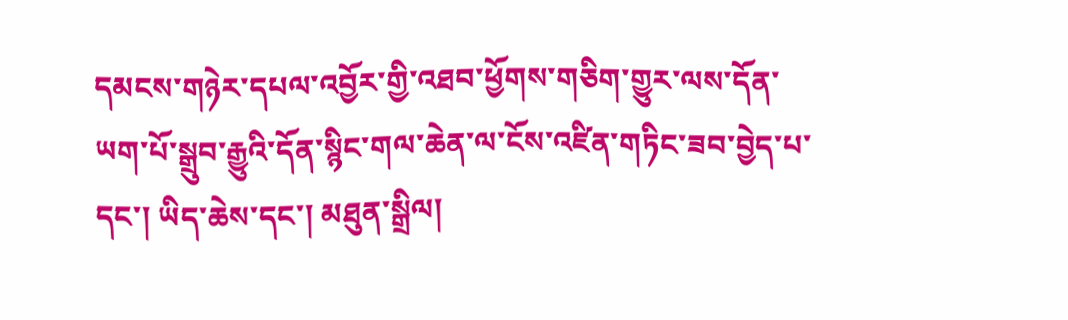དམངས་གཉེར་དཔལ་འབྱོར་གྱི་འཐབ་ཕྱོགས་གཅིག་གྱུར་ལས་དོན་ཡག་པོ་སྒྲུབ་རྒྱུའི་དོན་སྙིང་གལ་ཆེན་ལ་ངོས་འཛིན་གཏིང་ཟབ་བྱེད་པ་དང་། ཡིད་ཆེས་དང་། མཐུན་སྒྲིལ།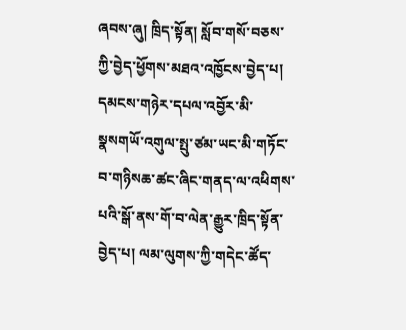ཞབས་ཞུ། ཁྲིད་སྟོན། སློབ་གསོ་བཅས་ཀྱི་བྱེད་ཕྱོགས་མཐའ་འཁྱོངས་བྱེད་པ། དམངས་གཉེར་དཔལ་འབྱོར་མི་སྣསགཡོ་འགུལ་སྤུ་ཙམ་ཡང་མི་གཏོང་བ་གཉིསཆ་ཚང་ཞིང་གནད་ལ་འཕིགས་པའི་སྒོ་ནས་གོ་བ་ལེན་རྒྱུར་ཁྲིད་སྟོན་བྱེད་པ། ལམ་ལུགས་ཀྱི་གདེང་ཚོད་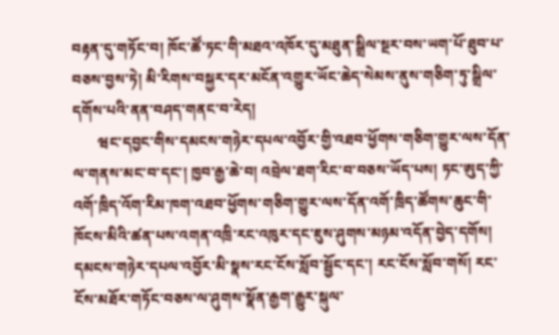བརྟན་དུ་གཏོང་བ། ཁོང་ཚོ་ཏང་གི་མཐའ་འཁོར་དུ་མཐུན་སྒྲིལ་སྔར་བས་ཡག་པོ་ཐུབ་པ་བཅས་བྱས་ཏེ། མི་རིགས་བསྐྱར་དར་མངོན་འགྱུར་ཡོང་ཆེད་སེམས་ནུས་གཅིག་ཏུ་སྒྲིལ་དགོས་པའི་ནན་བཤད་གནང་བ་རེད།
       ཝང་དབྱང་གིས་དམངས་གཉེར་དཔལ་འབྱོར་གྱི་འཐབ་ཕྱོགས་གཅིག་གྱུར་ལས་དོན་ལ་གནས་མང་བ་དང་། ཁྱབ་རྒྱ་ཆེ་བ། འབྲེལ་ཐག་རིང་བ་བཅས་ཡོད་པས། ཏང་ཨུད་ཀྱི་འགོ་ཁྲིད་འོག་རིམ་ཁག་འཐབ་ཕྱོགས་གཅིག་གྱུར་ལས་དོན་འགོ་ཁྲིད་ཚོགས་ཆུང་གི་ཁོངས་མིའི་ཚན་པས་འགན་འཁྲི་རང་འཁུར་དང་ཇུས་ཤུགས་མཉམ་འདོན་བྱེད་དགོས། དམངས་གཉེར་དཔལ་འབྱོར་མི་སྣས་རང་ངོས་སློབ་སྦྱོང་དང་། རང་ངོས་སློབ་གསོ། རང་ངོས་མཐོར་གཏོང་བཅས་ལ་ཤུགས་སྣོན་རྒྱག་རྒྱུར་སྐུལ་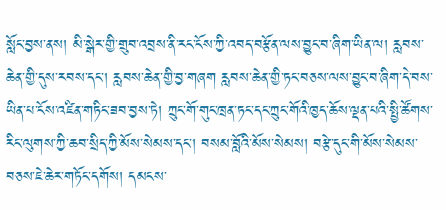སློང་བྱས་ནས། མི་སྒེར་གྱི་གྲུབ་འབྲས་ནི་རང་ངོས་ཀྱི་འབད་བརྩོན་ལས་བྱུང་བ་ཞིག་ཡིན་ལ། རླབས་ཆེན་གྱི་དུས་རབས་དང་། རླབས་ཆེན་གྱི་བྱ་གཞག རླབས་ཆེན་གྱི་ཏང་བཅས་ལས་བྱུང་བ་ཞིག་དེ་བས་ཡིན་པ་ངོས་འཛིན་གཏིང་ཟབ་བྱས་ཏེ། ཀྲུང་གོ་གུང་ཁྲན་ཏང་དང་ཀྲུང་གོའི་ཁྱད་ཆོས་ལྡན་པའི་སྤྱི་ཚོགས་རིང་ལུགས་ཀྱི་ཆབ་སྲིད་ཀྱི་མོས་སེམས་དང་། བསམ་བློའི་མོས་སེམས། བརྩེ་དུང་གི་མོས་སེམས་བཅས་ཇེ་ཆེར་གཏོང་དགོས། དམངས་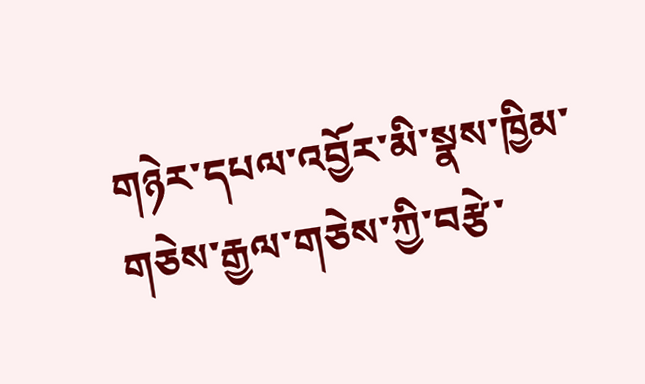གཉེར་དཔལ་འབྱོར་མི་སྣས་ཁྱིམ་གཅེས་རྒྱལ་གཅེས་ཀྱི་བརྩེ་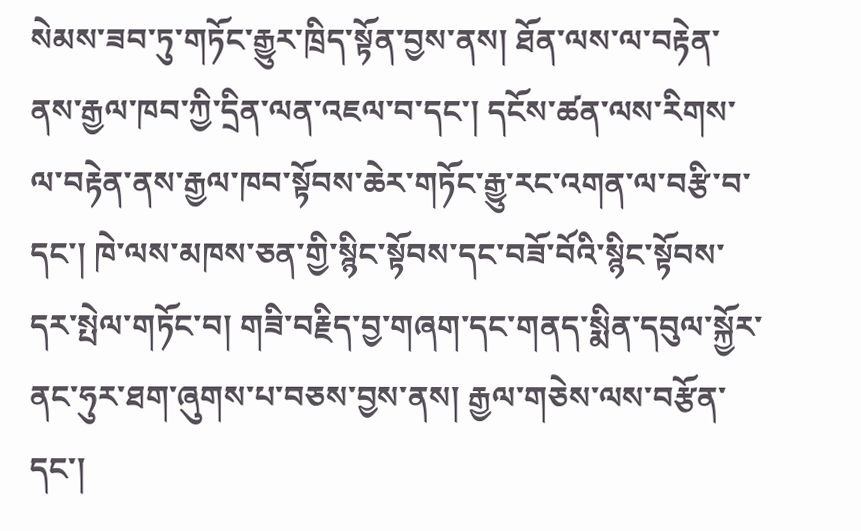སེམས་ཟབ་ཏུ་གཏོང་རྒྱུར་ཁྲིད་སྟོན་བྱས་ནས། ཐོན་ལས་ལ་བརྟེན་ནས་རྒྱལ་ཁབ་ཀྱི་དྲིན་ལན་འཇལ་བ་དང་། དངོས་ཚན་ལས་རིགས་ལ་བརྟེན་ནས་རྒྱལ་ཁབ་སྟོབས་ཆེར་གཏོང་རྒྱུ་རང་འགན་ལ་བརྩི་བ་དང་། ཁེ་ལས་མཁས་ཅན་གྱི་སྙིང་སྟོབས་དང་བཟོ་བོའི་སྙིང་སྟོབས་དར་སྤེལ་གཏོང་བ། གཟི་བརྗིད་བྱ་གཞག་དང་གནད་སྨིན་དབུལ་སྐྱོར་ནང་ཧུར་ཐག་ཞུགས་པ་བཅས་བྱས་ནས། རྒྱལ་གཅེས་ལས་བརྩོན་དང་།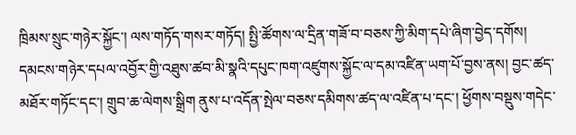ཁྲིམས་སྲུང་གཉེར་སྐྱོང་། ལས་གཏོད་གསར་གཏོད། སྤྱི་ཚོགས་ལ་དྲིན་གཟོ་བ་བཅས་ཀྱི་མིག་དཔེ་ཞིག་བྱེད་དགོས། དམངས་གཉེར་དཔལ་འབྱོར་གྱི་འཐུས་ཚབ་མི་སྣའི་དཔུང་ཁག་འཛུགས་སྐྱོང་ལ་དམ་འཛིན་ཡག་པོ་བྱས་ནས། བྱང་ཚད་མཐོར་གཏོང་དང་། གྲུབ་ཆ་ལེགས་སྒྲིག ནུས་པ་འདོན་སྤེལ་བཅས་དམིགས་ཚད་ལ་འཛིན་པ་དང་། ཕྱོགས་བསྡུས་གདེང་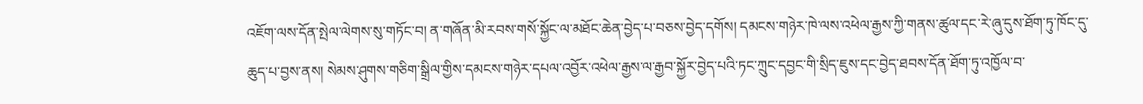འཇོག་ལས་དོན་སྤེལ་ལེགས་སུ་གཏོང་བ། ན་གཞོན་མི་རབས་གསོ་སྐྱོང་ལ་མཐོང་ཆེན་བྱེད་པ་བཅས་བྱེད་དགོས། དམངས་གཉེར་ཁེ་ལས་འཕེལ་རྒྱས་ཀྱི་གནས་ཚུལ་དང་རེ་ཞུ་དུས་ཐོག་ཏུ་ཁོང་དུ་ཆུད་པ་བྱས་ནས། སེམས་ཤུགས་གཅིག་སྒྲིལ་གྱིས་དམངས་གཉེར་དཔལ་འབྱོར་འཕེལ་རྒྱས་ལ་རྒྱབ་སྐྱོར་བྱེད་པའི་ཏང་ཀྲུང་དབྱང་གི་སྲིད་ཇུས་དང་བྱེད་ཐབས་དོན་ཐོག་ཏུ་འཁྱོལ་བ་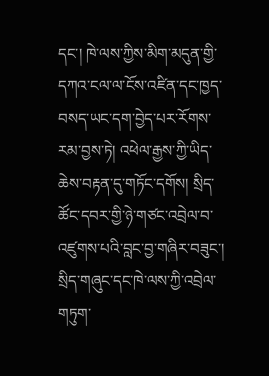དང་། ཁེ་ལས་ཀྱིས་མིག་མདུན་གྱི་དཀའ་ངལ་ལ་ངོས་འཛིན་དང་ཁྱད་བསད་ཡང་དག་བྱེད་པར་རོགས་རམ་བྱས་ཏེ། འཕེལ་རྒྱས་ཀྱི་ཡིད་ཆེས་བརྟན་དུ་གཏོང་དགོས། སྲིད་ཚོང་དབར་གྱི་ཉེ་གཙང་འབྲེལ་བ་འཛུགས་པའི་བླང་བྱ་གཞིར་བཟུང་། སྲིད་གཞུང་དང་ཁེ་ལས་ཀྱི་འབྲེལ་གཏུག་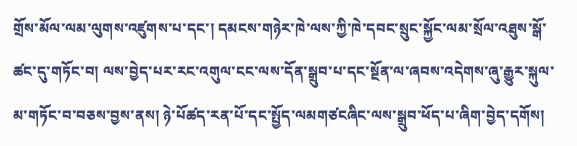གྲོས་མོལ་ལམ་ལུགས་འཛུགས་པ་དང་། དམངས་གཉེར་ཁེ་ལས་ཀྱི་ཁེ་དབང་སྲུང་སྐྱོང་ལམ་སྲོལ་འཐུས་སྒོ་ཚང་དུ་གཏོང་བ། ལས་བྱེད་པར་རང་འགུལ་ངང་ལས་དོན་སྒྲུབ་པ་དང་སྔོན་ལ་ཞབས་འདེགས་ཞུ་རྒྱུར་སྐུལ་མ་གཏོང་བ་བཅས་བྱས་ནས། ཉེ་པོཚད་རན་པོ་དང་སྤྱོད་ལམགཙངཞིང་ལས་སྒྲུབ་ཕོད་པ་ཞིག་བྱེད་དགོས།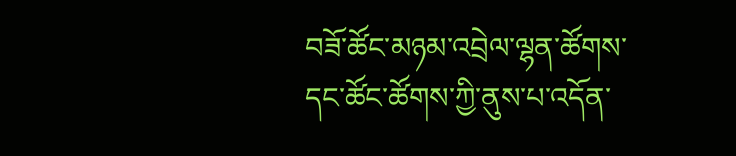བཟོ་ཚོང་མཉམ་འབྲེལ་ལྷན་ཚོགས་དང་ཚོང་ཚོགས་ཀྱི་ནུས་པ་འདོན་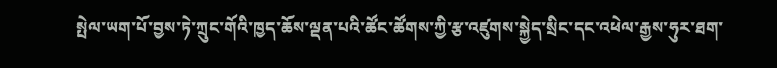སྤེལ་ཡག་པོ་བྱས་ཏེ་ཀྲུང་གོའི་ཁྱད་ཆོས་ལྡན་པའི་ཚོང་ཚོགས་ཀྱི་རྩ་འཛུགས་སྐྱེད་སྲིང་དང་འཕེལ་རྒྱས་ཧུར་ཐག་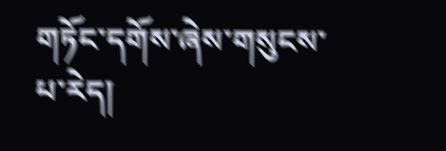གཏོང་དགོས་ཞེས་གསུངས་པ་རེད།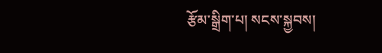རྩོམ་སྒྲིག་པ། སངས་སྐྱབས།